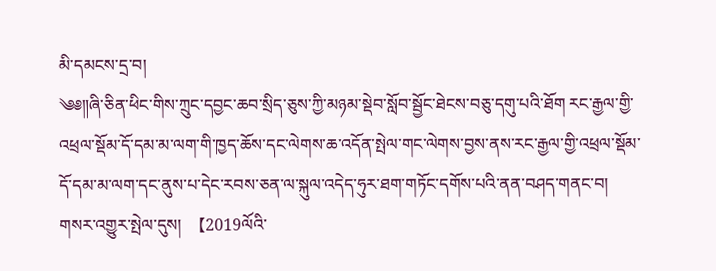མི་དམངས་དྲ་བ།
༄༅༎ཞི་ཅིན་ཕིང་གིས་ཀྲུང་དབྱང་ཆབ་སྲིད་ཅུས་ཀྱི་མཉམ་སྡེབ་སློབ་སྦྱོང་ཐེངས་བཅུ་དགུ་པའི་ཐོག རང་རྒྱལ་གྱི་
འཕྲལ་སྡོམ་དོ་དམ་མ་ལག་གི་ཁྱད་ཆོས་དང་ལེགས་ཆ་འདོན་སྤེལ་གང་ལེགས་བྱས་ནས་རང་རྒྱལ་གྱི་འཕྲལ་སྡོམ་
དོ་དམ་མ་ལག་དང་ནུས་པ་དེང་རབས་ཅན་ལ་སྐུལ་འདེད་ཧུར་ཐག་གཏོང་དགོས་པའི་ནན་བཤད་གནང་བ།
གསར་འགྱུར་སྤེལ་དུས།  【2019ལོའི་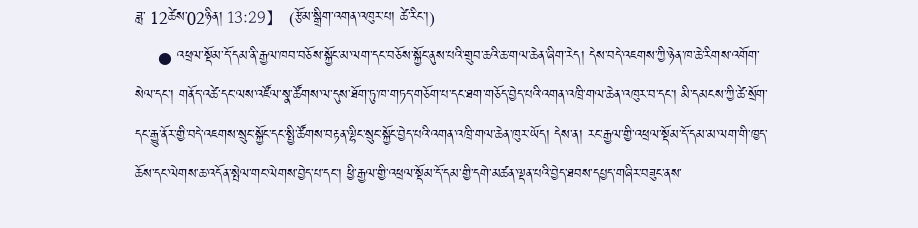ཟླ་ 12ཚེས་02ཉིན། 13:29】   (རྩོམ་སྒྲིག་འགན་འཁུར་པ། ཚེ་རིང་།)
     ● འཕྲལ་སྡོམ་དོ་དམ་ནི་རྒྱལ་ཁབ་བཅོས་སྐྱོང་མ་ལག་དང་བཅོས་སྐྱོང་ནུས་པའི་གྲུབ་ཆའི་ཆ་གལ་ཆེན་ཞིག་རེད། དེས་བདེ་འཇགས་ཀྱི་ཉེན་ཁ་ཆེ་རིགས་འགོག་སེལ་དང་། གནོད་འཚེ་དང་ལས་འཛོལ་སྣ་ཚོགས་ལ་དུས་ཐོག་ཏུ་ཁ་གཏད་གཅོག་པ་དང་ཐག་གཅོད་བྱེད་པའི་འགན་འཁྲི་གལ་ཆེན་འཁུར་བ་དང་། མི་དམངས་ཀྱི་ཚེ་སྲོག་དང་རྒྱུ་ནོར་གྱི་བདེ་འཇགས་སྲུང་སྐྱོང་དང་སྤྱི་ཚོགས་བརྟན་ལྷིང་སྲུང་སྐྱོང་བྱེད་པའི་འགན་འཁྲི་གལ་ཆེན་ཁུར་ཡོད། དེས་ན། རང་རྒྱལ་གྱི་འཕྲལ་སྡོམ་དོ་དམ་མ་ལག་གི་ཁྱད་ཆོས་དང་ལེགས་ཆ་འདོན་སྤེལ་གང་ལེགས་བྱེད་པ་དང་། ཕྱི་རྒྱལ་གྱི་འཕྲལ་སྡོམ་དོ་དམ་གྱི་དགེ་མཚན་ལྡན་པའི་བྱེད་ཐབས་དཔྱད་གཞིར་བཟུང་ནས་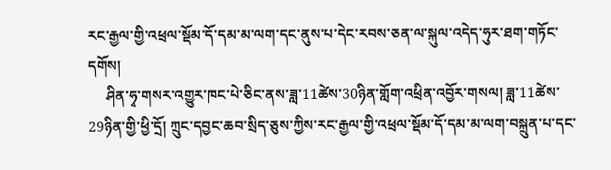རང་རྒྱལ་གྱི་འཕྲལ་སྡོམ་དོ་དམ་མ་ལག་དང་ནུས་པ་དེང་རབས་ཅན་ལ་སྐུལ་འདེད་ཧུར་ཐག་གཏོང་དགོས།
     ཤིན་ཧྭ་གསར་འགྱུར་ཁང་པེ་ཅིང་ནས་ཟླ་11ཚེས་30ཉིན་གློག་འཕྲིན་འབྱོར་གསལ། ཟླ་11ཚེས་29ཉིན་གྱི་ཕྱི་དྲོ། ཀྲུང་དབྱང་ཆབ་སྲིད་ཅུས་ཀྱིས་རང་རྒྱལ་གྱི་འཕྲལ་སྡོམ་དོ་དམ་མ་ལག་བསྐྲུན་པ་དང་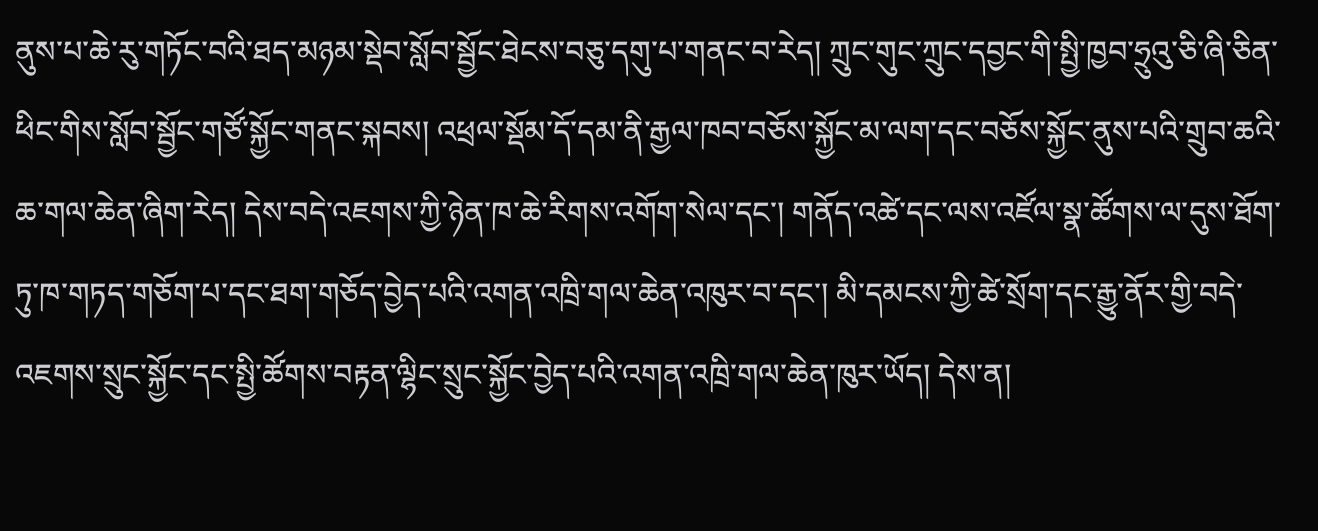ནུས་པ་ཆེ་རུ་གཏོང་བའི་ཐད་མཉམ་སྡེབ་སློབ་སྦྱོང་ཐེངས་བཅུ་དགུ་པ་གནང་བ་རེད། ཀྲུང་གུང་ཀྲུང་དབྱང་གི་སྤྱི་ཁྱབ་ཧྲུའུ་ཅི་ཞི་ཅིན་ཕིང་གིས་སློབ་སྦྱོང་གཙོ་སྐྱོང་གནང་སྐབས། འཕྲལ་སྡོམ་དོ་དམ་ནི་རྒྱལ་ཁབ་བཅོས་སྐྱོང་མ་ལག་དང་བཅོས་སྐྱོང་ནུས་པའི་གྲུབ་ཆའི་ཆ་གལ་ཆེན་ཞིག་རེད། དེས་བདེ་འཇགས་ཀྱི་ཉེན་ཁ་ཆེ་རིགས་འགོག་སེལ་དང་། གནོད་འཚེ་དང་ལས་འཛོལ་སྣ་ཚོགས་ལ་དུས་ཐོག་ཏུ་ཁ་གཏད་གཅོག་པ་དང་ཐག་གཅོད་བྱེད་པའི་འགན་འཁྲི་གལ་ཆེན་འཁུར་བ་དང་། མི་དམངས་ཀྱི་ཚེ་སྲོག་དང་རྒྱུ་ནོར་གྱི་བདེ་འཇགས་སྲུང་སྐྱོང་དང་སྤྱི་ཚོགས་བརྟན་ལྷིང་སྲུང་སྐྱོང་བྱེད་པའི་འགན་འཁྲི་གལ་ཆེན་ཁུར་ཡོད། དེས་ན།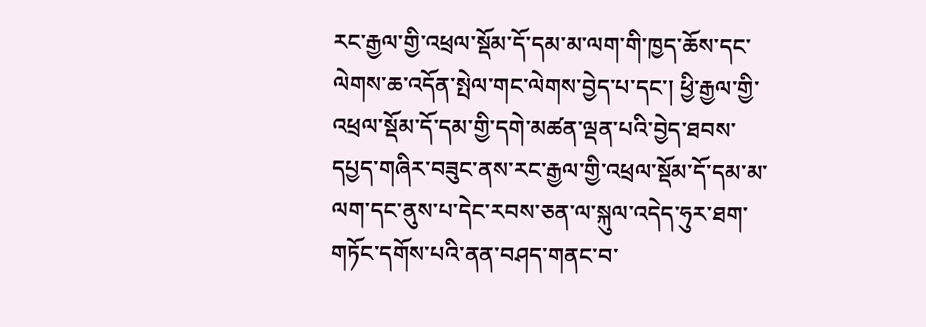རང་རྒྱལ་གྱི་འཕྲལ་སྡོམ་དོ་དམ་མ་ལག་གི་ཁྱད་ཆོས་དང་ལེགས་ཆ་འདོན་སྤེལ་གང་ལེགས་བྱེད་པ་དང་། ཕྱི་རྒྱལ་གྱི་འཕྲལ་སྡོམ་དོ་དམ་གྱི་དགེ་མཚན་ལྡན་པའི་བྱེད་ཐབས་དཔྱད་གཞིར་བཟུང་ནས་རང་རྒྱལ་གྱི་འཕྲལ་སྡོམ་དོ་དམ་མ་ལག་དང་ནུས་པ་དེང་རབས་ཅན་ལ་སྐུལ་འདེད་ཧུར་ཐག་གཏོང་དགོས་པའི་ནན་བཤད་གནང་བ་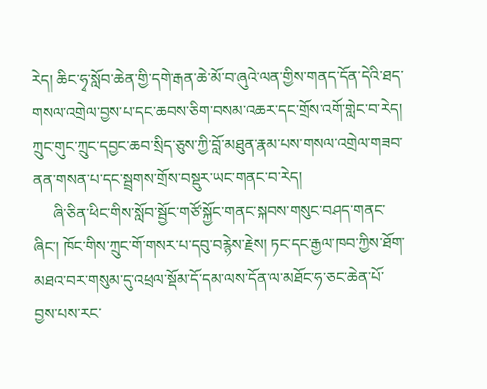རེད། ཆིང་ཧྭ་སློབ་ཆེན་གྱི་དགེ་རྒན་ཆེ་མོ་བ་ཞུའེ་ལན་གྱིས་གནད་དོན་དེའི་ཐད་གསལ་འགྲེལ་བྱས་པ་དང་ཆབས་ཅིག་བསམ་འཆར་དང་གྲོས་འགོ་གླེང་བ་རེད། ཀྲུང་གུང་ཀྲུང་དབྱང་ཆབ་སྲིད་ཅུས་ཀྱི་བློ་མཐུན་རྣམ་པས་གསལ་འགྲེལ་གཟབ་ནན་གསན་པ་དང་སྦྲགས་གྲོས་བསྡུར་ཡང་གནང་བ་རེད།
     ཞི་ཅིན་ཕིང་གིས་སློབ་སྦྱོང་གཙོ་སྐྱོང་གནང་སྐབས་གསུང་བཤད་གནང་ཞིང་། ཁོང་གིས་ཀྲུང་གོ་གསར་པ་དབུ་བརྙེས་རྗེས། ཏང་དང་རྒྱལ་ཁབ་ཀྱིས་ཐོག་མཐའ་བར་གསུམ་དུ་འཕྲལ་སྡོམ་དོ་དམ་ལས་དོན་ལ་མཐོང་ཧ་ཅང་ཆེན་པོ་བྱས་པས་རང་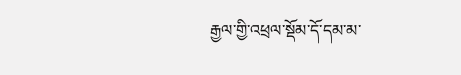རྒྱལ་གྱི་འཕྲལ་སྡོམ་དོ་དམ་མ་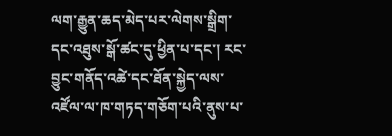ལག་རྒྱུན་ཆད་མེད་པར་ལེགས་སྒྲིག་དང་འཐུས་སྒོ་ཚང་དུ་ཕྱིན་པ་དང་། རང་བྱུང་གནོད་འཚེ་དང་ཐོན་སྐྱེད་ལས་འཛོལ་ལ་ཁ་གཏད་གཅོག་པའི་ནུས་པ་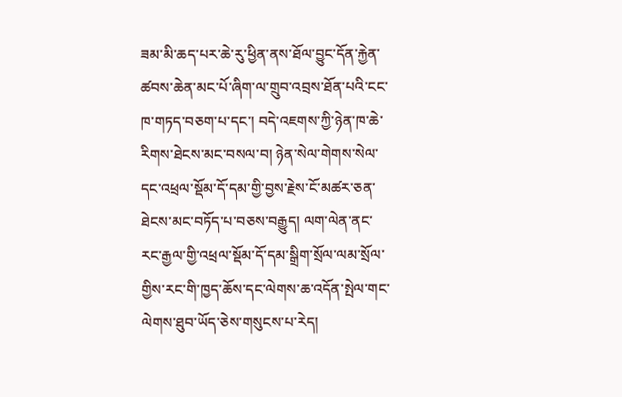ཟམ་མི་ཆད་པར་ཆེ་རུ་ཕྱིན་ནས་ཐོལ་བྱུང་དོན་རྐྱེན་ཚབས་ཆེན་མང་པོ་ཞིག་ལ་གྲུབ་འབྲས་ཐོན་པའི་ངང་ཁ་གཏད་བཅག་པ་དང་། བདེ་འཇགས་ཀྱི་ཉེན་ཁ་ཆེ་རིགས་ཐེངས་མང་བསལ་བ། ཉེན་སེལ་གེགས་སེལ་དང་འཕྲལ་སྡོམ་དོ་དམ་གྱི་བྱས་རྗེས་ངོ་མཚར་ཅན་ཐེངས་མང་བཏོད་པ་བཅས་བརྒྱུད། ལག་ལེན་ནང་རང་རྒྱལ་གྱི་འཕྲལ་སྡོམ་དོ་དམ་སྒྲིག་སྲོལ་ལམ་སྲོལ་གྱིས་རང་གི་ཁྱད་ཆོས་དང་ལེགས་ཆ་འདོན་སྤེལ་གང་ལེགས་ཐུབ་ཡོད་ཅེས་གསུངས་པ་རེད།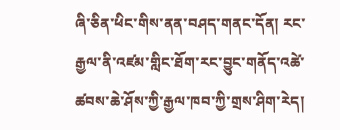ཞི་ཅིན་ཕིང་གིས་ནན་བཤད་གནང་དོན། རང་རྒྱལ་ནི་འཛམ་གླིང་ཐོག་རང་བྱུང་གནོད་འཚེ་ཚབས་ཆེ་ཤོས་ཀྱི་རྒྱལ་ཁབ་ཀྱི་གྲས་ཤིག་རེད།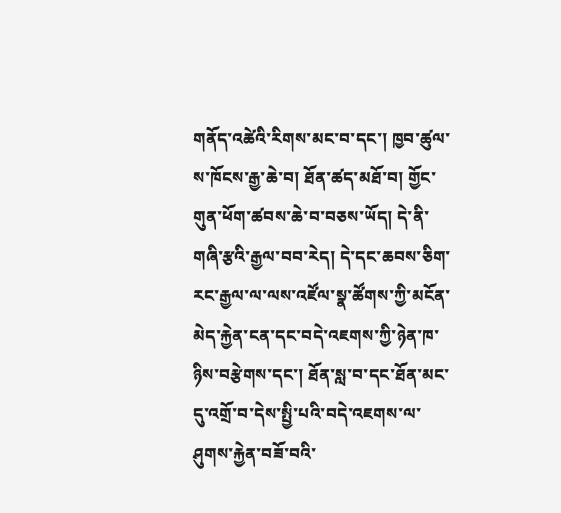གནོད་འཚེའི་རིགས་མང་བ་དང་། ཁྱབ་ཚུལ་ས་ཁོངས་རྒྱ་ཆེ་བ། ཐོན་ཚད་མཐོ་བ། གྱོང་གུན་ཕོག་ཚབས་ཆེ་བ་བཅས་ཡོད། དེ་ནི་གཞི་རྩའི་རྒྱལ་བབ་རེད། དེ་དང་ཆབས་ཅིག་རང་རྒྱལ་ལ་ལས་འཛོལ་སྣ་ཚོགས་ཀྱི་མངོན་མེད་རྐྱེན་ངན་དང་བདེ་འཇགས་ཀྱི་ཉེན་ཁ་ཉིས་བརྩེགས་དང་། ཐོན་སླ་བ་དང་ཐོན་མང་དུ་འགྲོ་བ་དེས་སྤྱི་པའི་བདེ་འཇགས་ལ་ཤུགས་རྐྱེན་བཟོ་བའི་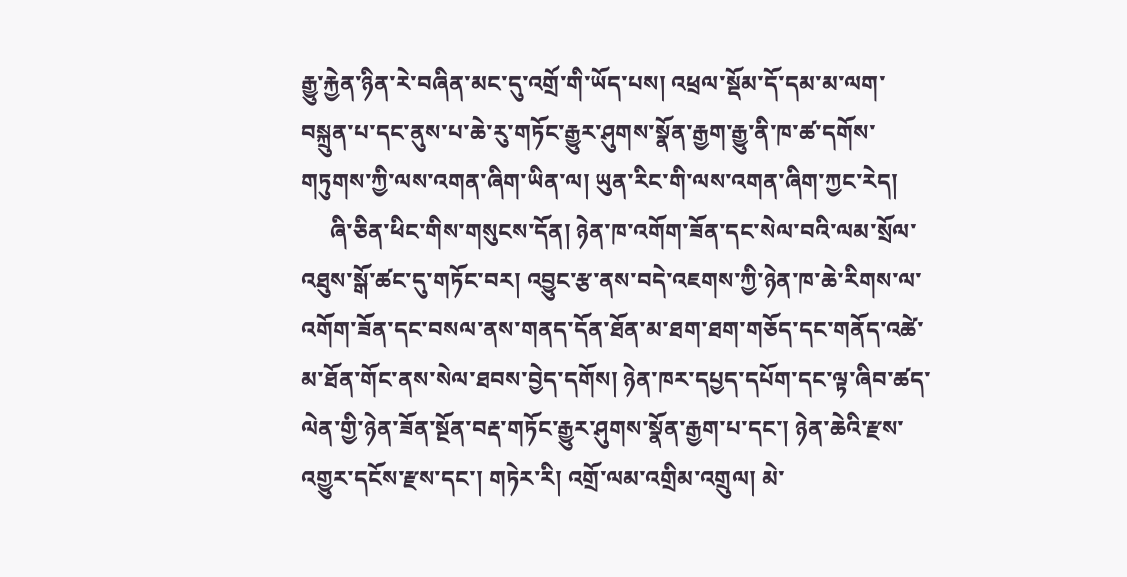རྒྱུ་རྐྱེན་ཉིན་རེ་བཞིན་མང་དུ་འགྲོ་གི་ཡོད་པས། འཕྲལ་སྡོམ་དོ་དམ་མ་ལག་བསྐྲུན་པ་དང་ནུས་པ་ཆེ་རུ་གཏོང་རྒྱུར་ཤུགས་སྣོན་རྒྱག་རྒྱུ་ནི་ཁ་ཚ་དགོས་གཏུགས་ཀྱི་ལས་འགན་ཞིག་ཡིན་ལ། ཡུན་རིང་གི་ལས་འགན་ཞིག་ཀྱང་རེད།
     ཞི་ཅིན་ཕིང་གིས་གསུངས་དོན། ཉེན་ཁ་འགོག་ཟོན་དང་སེལ་བའི་ལམ་སྲོལ་འཐུས་སྒོ་ཚང་དུ་གཏོང་བར། འབྱུང་རྩ་ནས་བདེ་འཇགས་ཀྱི་ཉེན་ཁ་ཆེ་རིགས་ལ་འགོག་ཟོན་དང་བསལ་ནས་གནད་དོན་ཐོན་མ་ཐག་ཐག་གཅོད་དང་གནོད་འཚེ་མ་ཐོན་གོང་ནས་སེལ་ཐབས་བྱེད་དགོས། ཉེན་ཁར་དཔྱད་དཔོག་དང་ལྟ་ཞིབ་ཚད་ལེན་གྱི་ཉེན་ཟོན་སྔོན་བརྡ་གཏོང་རྒྱུར་ཤུགས་སྣོན་རྒྱག་པ་དང་། ཉེན་ཆེའི་རྫས་འགྱུར་དངོས་རྫས་དང་། གཏེར་རི། འགྲོ་ལམ་འགྲིམ་འགྲུལ། མེ་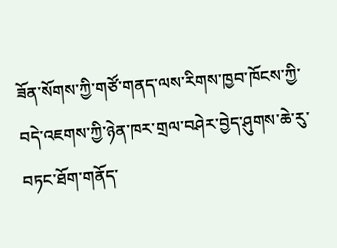ཟོན་སོགས་ཀྱི་གཙོ་གནད་ལས་རིགས་ཁྱབ་ཁོངས་ཀྱི་བདེ་འཇགས་ཀྱི་ཉེན་ཁར་གྲལ་བཤེར་བྱེད་ཤུགས་ཆེ་རུ་བཏང་ཐོག་གནོད་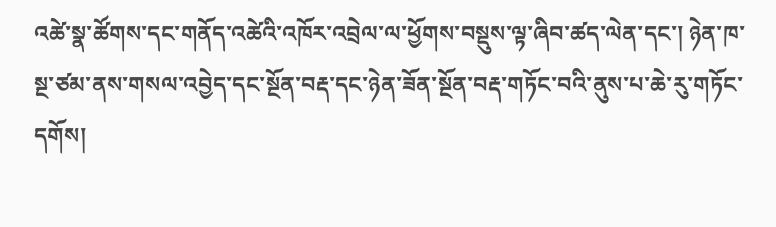འཚེ་སྣ་ཚོགས་དང་གནོད་འཚེའི་འཁོར་འབྲེལ་ལ་ཕྱོགས་བསྡུས་ལྟ་ཞིབ་ཚད་ལེན་དང་། ཉེན་ཁ་སྔ་ཙམ་ནས་གསལ་འབྱེད་དང་སྔོན་བརྡ་དང་ཉེན་ཟོན་སྔོན་བརྡ་གཏོང་བའི་ནུས་པ་ཆེ་རུ་གཏོང་དགོས།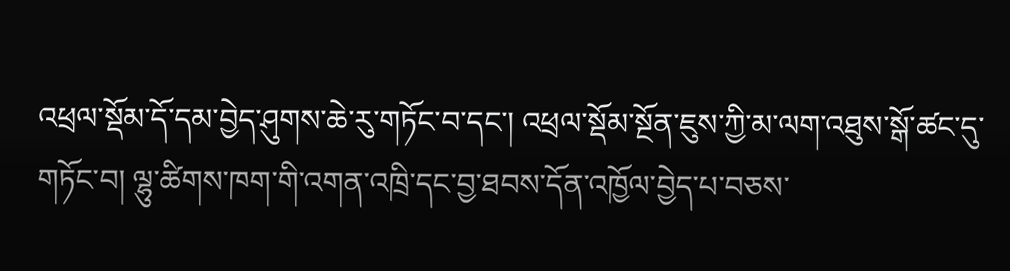འཕྲལ་སྡོམ་དོ་དམ་བྱེད་ཤུགས་ཆེ་རུ་གཏོང་བ་དང་། འཕྲལ་སྡོམ་སྔོན་ཇུས་ཀྱི་མ་ལག་འཐུས་སྒོ་ཚང་དུ་གཏོང་བ། ལྷུ་ཚིགས་ཁག་གི་འགན་འཁྲི་དང་བྱ་ཐབས་དོན་འཁྱོལ་བྱེད་པ་བཅས་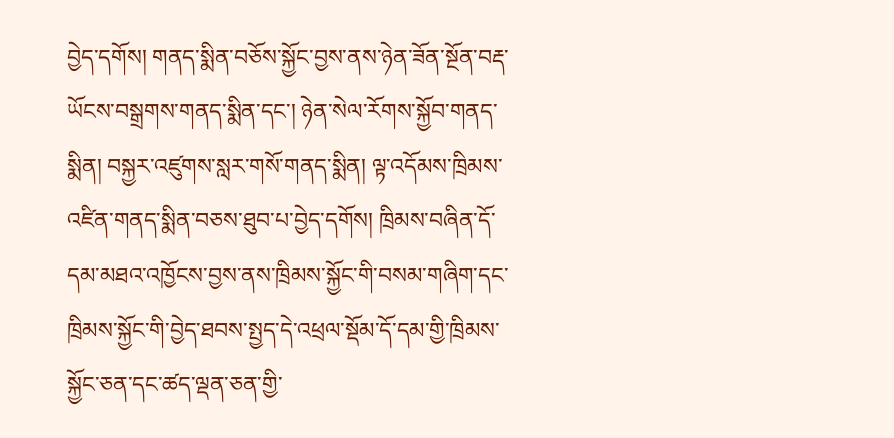བྱེད་དགོས། གནད་སྨིན་བཅོས་སྐྱོང་བྱས་ནས་ཉེན་ཟོན་སྔོན་བརྡ་ཡོངས་བསྒྲགས་གནད་སྨིན་དང་། ཉེན་སེལ་རོགས་སྐྱོབ་གནད་སྨིན། བསྐྱར་འཛུགས་སླར་གསོ་གནད་སྨིན། ལྟ་འདོམས་ཁྲིམས་འཛིན་གནད་སྨིན་བཅས་ཐུབ་པ་བྱེད་དགོས། ཁྲིམས་བཞིན་དོ་དམ་མཐའ་འཁྱོངས་བྱས་ནས་ཁྲིམས་སྐྱོང་གི་བསམ་གཞིག་དང་ཁྲིམས་སྐྱོང་གི་བྱེད་ཐབས་སྤྱད་དེ་འཕྲལ་སྡོམ་དོ་དམ་གྱི་ཁྲིམས་སྐྱོང་ཅན་དང་ཚད་ལྡན་ཅན་གྱི་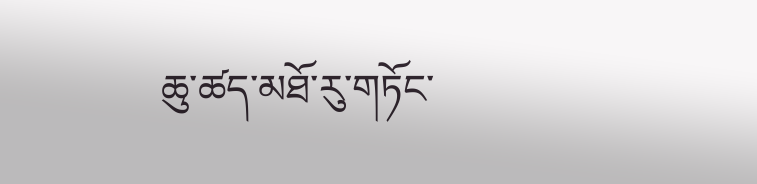ཆུ་ཚད་མཐོ་རུ་གཏོང་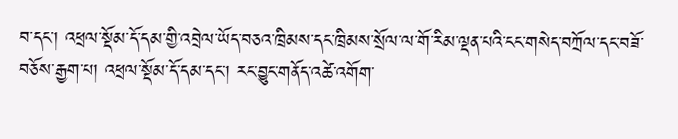བ་དང་། འཕྲལ་སྡོམ་དོ་དམ་གྱི་འབྲེལ་ཡོད་བཅའ་ཁྲིམས་དང་ཁྲིམས་སྲོལ་ལ་གོ་རིམ་ལྡན་པའི་ངང་གསེད་བཀྲོལ་དང་བཟོ་བཅོས་རྒྱག་པ། འཕྲལ་སྡོམ་དོ་དམ་དང་། རང་བྱུང་གནོད་འཚེ་འགོག་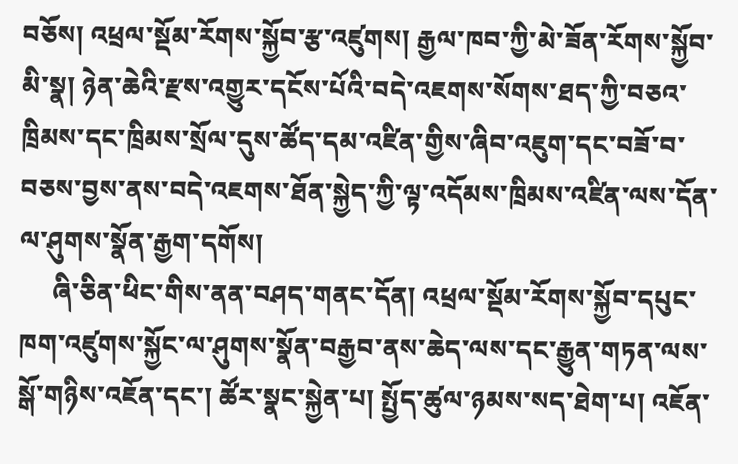བཅོས། འཕྲལ་སྡོམ་རོགས་སྐྱོབ་རྩ་འཛུགས། རྒྱལ་ཁབ་ཀྱི་མེ་ཟོན་རོགས་སྐྱོབ་མི་སྣ། ཉེན་ཆེའི་རྫས་འགྱུར་དངོས་པོའི་བདེ་འཇགས་སོགས་ཐད་ཀྱི་བཅའ་ཁྲིམས་དང་ཁྲིམས་སྲོལ་དུས་ཚོད་དམ་འཛིན་གྱིས་ཞིབ་འཇུག་དང་བཟོ་བ་བཅས་བྱས་ནས་བདེ་འཇགས་ཐོན་སྐྱེད་ཀྱི་ལྟ་འདོམས་ཁྲིམས་འཛིན་ལས་དོན་ལ་ཤུགས་སྣོན་རྒྱག་དགོས།
     ཞི་ཅིན་ཕིང་གིས་ནན་བཤད་གནང་དོན། འཕྲལ་སྡོམ་རོགས་སྐྱོབ་དཔུང་ཁག་འཛུགས་སྐྱོང་ལ་ཤུགས་སྣོན་བརྒྱབ་ནས་ཆེད་ལས་དང་རྒྱུན་གཏན་ལས་སྒོ་གཉིས་འཇོན་དང་། ཚོར་སྣང་སྐྱེན་པ། སྤྱོད་ཚུལ་ཉམས་སད་ཐེག་པ། འཇོན་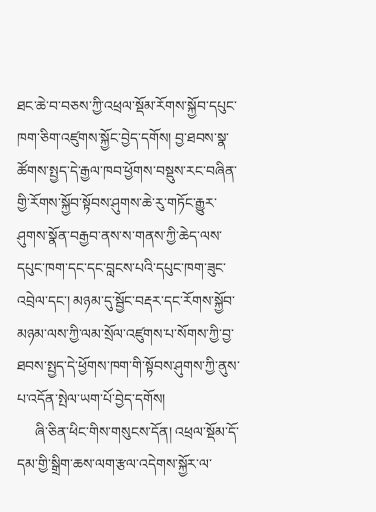ཐང་ཆེ་བ་བཅས་ཀྱི་འཕྲལ་སྡོམ་རོགས་སྐྱོབ་དཔུང་ཁག་ཅིག་འཛུགས་སྐྱོང་བྱེད་དགོས། བྱ་ཐབས་སྣ་ཚོགས་སྤྱད་དེ་རྒྱལ་ཁབ་ཕྱོགས་བསྡུས་རང་བཞིན་གྱི་རོགས་སྐྱོབ་སྟོབས་ཤུགས་ཆེ་རུ་གཏོང་རྒྱུར་ཤུགས་སྣོན་བརྒྱབ་ནས་ས་གནས་ཀྱི་ཆེད་ལས་དཔུང་ཁག་དང་དང་བླངས་པའི་དཔུང་ཁག་ཟུང་འབྲེལ་དང་། མཉམ་དུ་སྦྱོང་བརྡར་དང་རོགས་སྐྱོབ་མཉམ་ལས་ཀྱི་ལམ་སྲོལ་འཛུགས་པ་སོགས་ཀྱི་བྱ་ཐབས་སྤྱད་དེ་ཕྱོགས་ཁག་གི་སྟོབས་ཤུགས་ཀྱི་ནུས་པ་འདོན་སྤེལ་ཡག་པོ་བྱེད་དགོས།
     ཞི་ཅིན་ཕིང་གིས་གསུངས་དོན། འཕྲལ་སྡོམ་དོ་དམ་གྱི་སྒྲིག་ཆས་ལག་རྩལ་འདེགས་སྐྱོར་ལ་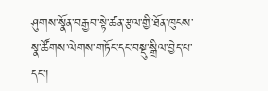ཤུགས་སྣོན་བརྒྱབ་སྟེ་ཚན་རྩལ་གྱི་ཐོན་ཁུངས་སྣ་ཚོགས་ལེགས་གཏོང་དང་བསྡུ་སྒྲིལ་བྱེད་པ་དང་།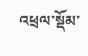འཕྲལ་སྡོམ་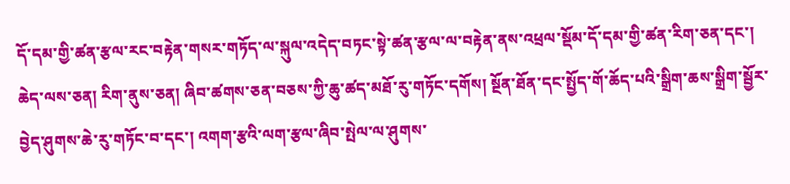དོ་དམ་གྱི་ཚན་རྩལ་རང་བརྟེན་གསར་གཏོད་ལ་སྐུལ་འདེད་བཏང་སྟེ་ཚན་རྩལ་ལ་བརྟེན་ནས་འཕྲལ་སྡོམ་དོ་དམ་གྱི་ཚན་རིག་ཅན་དང་། ཆེད་ལས་ཅན། རིག་ནུས་ཅན། ཞིབ་ཚགས་ཅན་བཅས་ཀྱི་ཆུ་ཚད་མཐོ་རུ་གཏོང་དགོས། སྔོན་ཐོན་དང་སྤྱོད་གོ་ཆོད་པའི་སྒྲིག་ཆས་སྒྲིག་སྦྱོར་བྱེད་ཤུགས་ཆེ་རུ་གཏོང་བ་དང་། འགག་རྩའི་ལག་རྩལ་ཞིབ་སྤེལ་ལ་ཤུགས་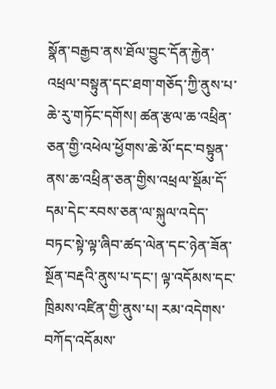སྣོན་བརྒྱབ་ནས་ཐོལ་བྱུང་དོན་རྐྱེན་འཕྲལ་བསྟུན་དང་ཐག་གཅོད་ཀྱི་ནུས་པ་ཆེ་རུ་གཏོང་དགོས། ཚན་རྩལ་ཆ་འཕྲིན་ཅན་གྱི་འཕེལ་ཕྱོགས་ཆེ་མོ་དང་བསྟུན་ནས་ཆ་འཕྲིན་ཅན་གྱིས་འཕྲལ་སྡོམ་དོ་དམ་དེང་རབས་ཅན་ལ་སྐུལ་འདེད་བཏང་སྟེ་ལྟ་ཞིབ་ཚད་ལེན་དང་ཉེན་ཟོན་སྔོན་བརྡའི་ནུས་པ་དང་། ལྟ་འདོམས་དང་ཁྲིམས་འཛིན་གྱི་ནུས་པ། རམ་འདེགས་བཀོད་འདོམས་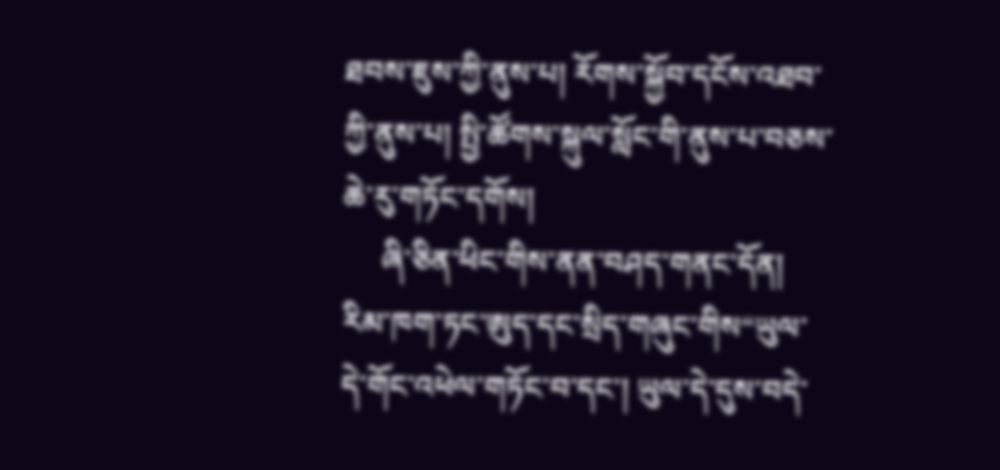ཐབས་ཇུས་ཀྱི་ནུས་པ། རོགས་སྐྱོབ་དངོས་འཐབ་ཀྱི་ནུས་པ། སྤྱི་ཚོགས་སྐུལ་སློང་གི་ནུས་པ་བཅས་ཆེ་རུ་གཏོང་དགོས།
     ཞི་ཅིན་ཕིང་གིས་ནན་བཤད་གནང་དོན། རིམ་ཁག་ཏང་ཨུད་དང་སྲིད་གཞུང་གིས“ཡུལ་དེ་གོང་འཕེལ་གཏོང་བ་དང་། ཡུལ་དེ་དུས་བདེ་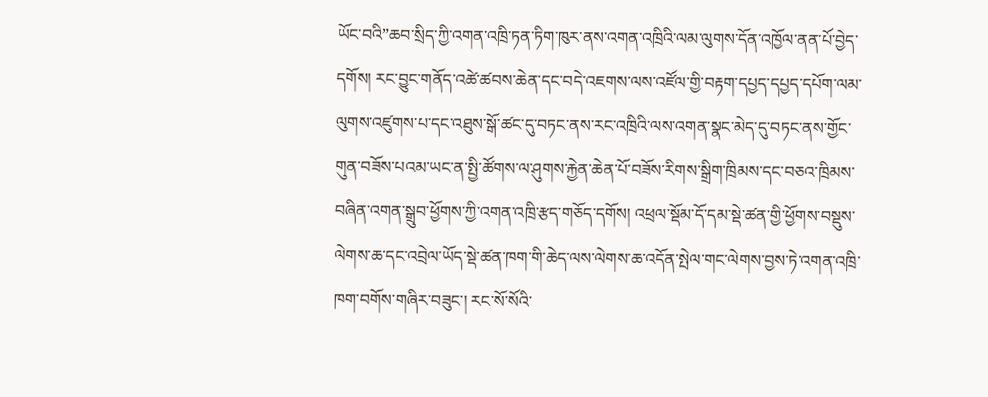ཡོང་བའི”ཆབ་སྲིད་ཀྱི་འགན་འཁྲི་ཏན་ཏིག་ཁུར་ནས་འགན་འཁྲིའི་ལམ་ལུགས་དོན་འཁྱོལ་ནན་པོ་བྱེད་དགོས། རང་བྱུང་གནོད་འཚེ་ཚབས་ཆེན་དང་བདེ་འཇགས་ལས་འཛོལ་གྱི་བརྟག་དཔྱད་དཔྱད་དཔོག་ལམ་ལུགས་འཛུགས་པ་དང་འཐུས་སྒོ་ཚང་དུ་བཏང་ནས་རང་འཁྲིའི་ལས་འགན་སྣང་མེད་དུ་བཏང་ནས་གྱོང་གུན་བཟོས་པའམ་ཡང་ན་སྤྱི་ཚོགས་ལ་ཤུགས་རྐྱེན་ཆེན་པོ་བཟོས་རིགས་སྒྲིག་ཁྲིམས་དང་བཅའ་ཁྲིམས་བཞིན་འགན་སྒྲུབ་ཕྱོགས་ཀྱི་འགན་འཁྲི་རྩད་གཅོད་དགོས། འཕྲལ་སྡོམ་དོ་དམ་སྡེ་ཚན་གྱི་ཕྱོགས་བསྡུས་ལེགས་ཆ་དང་འབྲེལ་ཡོད་སྡེ་ཚན་ཁག་གི་ཆེད་ལས་ལེགས་ཆ་འདོན་སྤེལ་གང་ལེགས་བྱས་ཏེ་འགན་འཁྲི་ཁག་བགོས་གཞིར་བཟུང་། རང་སོ་སོའི་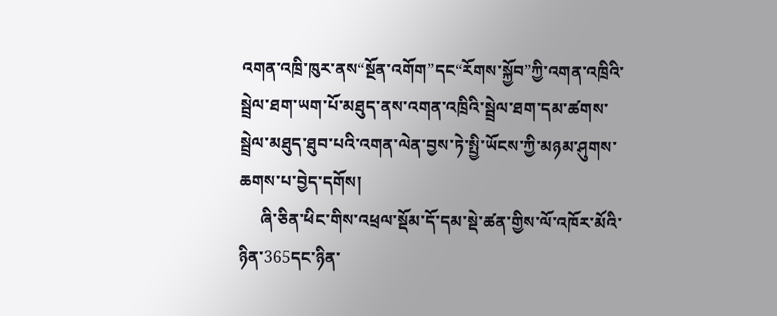འགན་འཁྲི་ཁུར་ནས“སྔོན་འགོག”དང“རོགས་སྐྱོབ”ཀྱི་འགན་འཁྲིའི་སྦྲེལ་ཐག་ཡག་པོ་མཐུད་ནས་འགན་འཁྲིའི་སྦྲེལ་ཐག་དམ་ཚགས་སྦྲེལ་མཐུད་ཐུབ་པའི་འགན་ལེན་བྱས་ཏེ་སྤྱི་ཡོངས་ཀྱི་མཉམ་ཤུགས་ཆགས་པ་བྱེད་དགོས།
     ཞི་ཅིན་ཕིང་གིས་འཕྲལ་སྡོམ་དོ་དམ་སྡེ་ཚན་གྱིས་ལོ་འཁོར་མོའི་ཉིན་365དང་ཉིན་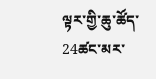ལྟར་གྱི་ཆུ་ཚོད་24ཚང་མར་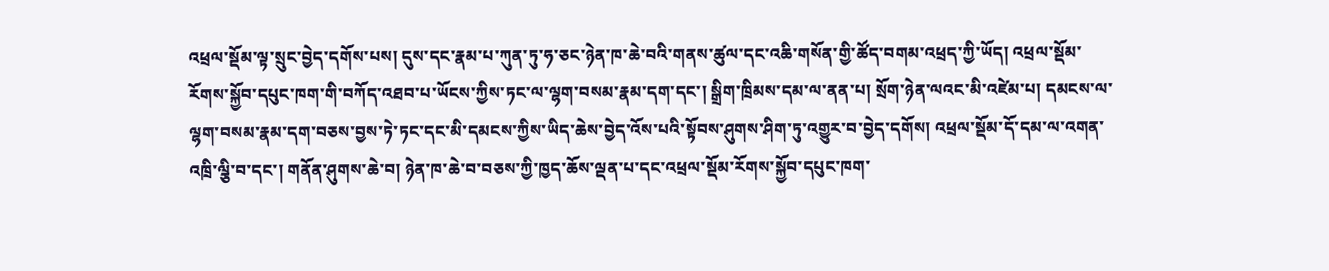འཕྲལ་སྡོམ་ལྟ་སྲུང་བྱེད་དགོས་པས། དུས་དང་རྣམ་པ་ཀུན་ཏུ་ཧ་ཅང་ཉེན་ཁ་ཆེ་བའི་གནས་ཚུལ་དང་འཆི་གསོན་གྱི་ཚོད་བགམ་འཕྲད་ཀྱི་ཡོད། འཕྲལ་སྡོམ་རོགས་སྐྱོབ་དཔུང་ཁག་གི་བཀོད་འཐབ་པ་ཡོངས་ཀྱིས་ཏང་ལ་ལྷག་བསམ་རྣམ་དག་དང་། སྒྲིག་ཁྲིམས་དམ་ལ་ནན་པ། སྲོག་ཉེན་ལའང་མི་འཛེམ་པ། དམངས་ལ་ལྷག་བསམ་རྣམ་དག་བཅས་བྱས་ཏེ་ཏང་དང་མི་དམངས་ཀྱིས་ཡིད་ཆེས་བྱེད་འོས་པའི་སྟོབས་ཤུགས་ཤིག་ཏུ་འགྱུར་བ་བྱེད་དགོས། འཕྲལ་སྡོམ་དོ་དམ་ལ་འགན་འཁྲི་ལྕི་བ་དང་། གནོན་ཤུགས་ཆེ་བ། ཉེན་ཁ་ཆེ་བ་བཅས་ཀྱི་ཁྱད་ཆོས་ལྡན་པ་དང་འཕྲལ་སྡོམ་རོགས་སྐྱོབ་དཔུང་ཁག་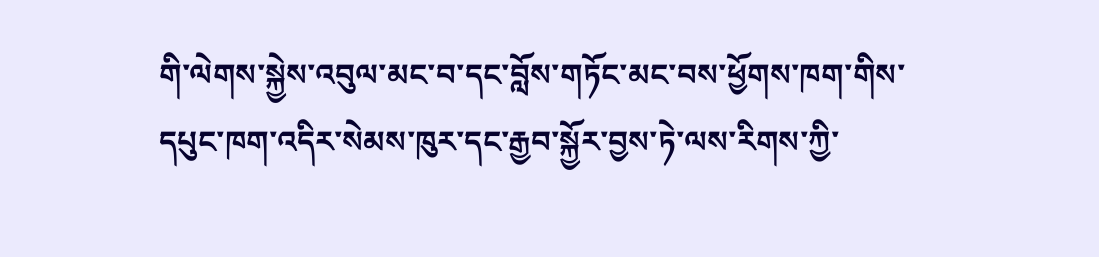གི་ལེགས་སྐྱེས་འབུལ་མང་བ་དང་བློས་གཏོང་མང་བས་ཕྱོགས་ཁག་གིས་དཔུང་ཁག་འདིར་སེམས་ཁུར་དང་རྒྱབ་སྐྱོར་བྱས་ཏེ་ལས་རིགས་ཀྱི་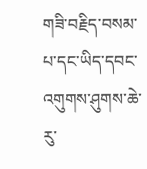གཟི་བརྗིད་བསམ་པ་དང་ཡིད་དབང་འགུགས་ཤུགས་ཆེ་རུ་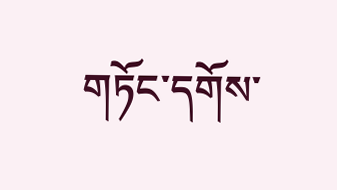གཏོང་དགོས་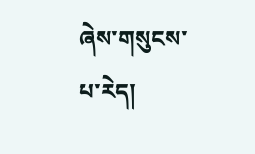ཞེས་གསུངས་པ་རེད།